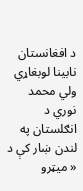د افغانستان نابینا لوبغاړي ولي محمد نوري د انګلستان په لندن ښار کې د « میټرو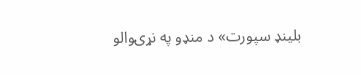بلینډ سپورت» د منډو په نړۍوالو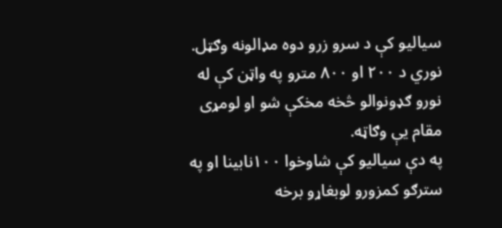سیالیو کې د سرو زرو دوه مډالونه وګټل. نوري د ۲۰۰ او ۸۰۰ مترو په واټن کې له نورو ګډونوالو څخه مخکې شو او لومړی مقام یې وګاټه.
په دې سیالیو کې شاوخوا ۱۰۰نابینا او په سترګو کمزورو لوبغاړو برخه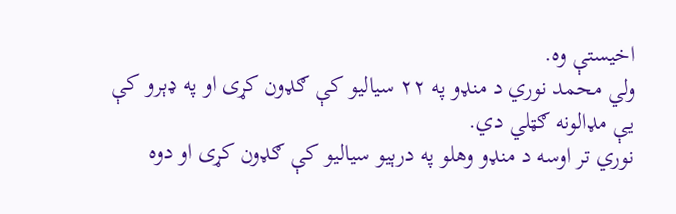اخیستې وه.
ولي محمد نوري د منډو په ٢۲ سياليو کې ګډون کړى او په ډېرو کې يې مډالونه ګټلي دي.
نوري تر اوسه د منډو وهلو په درېیو سیالیو کې ګډون کړی او دوه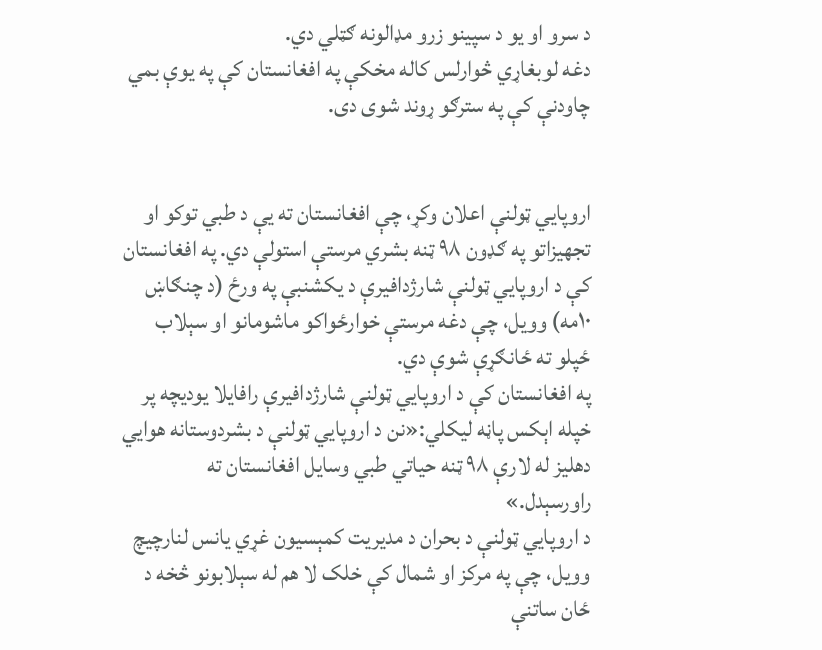د سرو او یو د سپینو زرو مډالونه ګټلي دي.
دغه لوبغاړي څوارلس کاله مخکې په افغانستان کې په یوې بمي چاودنې کې په سترګو ړوند شوی دی.


اروپايي ټولنې اعلان وکړ، چې افغانستان ته یې د طبي توکو او تجهیزاتو په ګډون ۹۸ ټنه بشري مرستې استولې دي. په افغانستان کې د اروپايي ټولنې شارژدافیرې د یکشنبې په ورځ (د چنګاښ ۱۰مه) وویل، چې دغه مرستې خوارځواکو ماشومانو او سېلاب ځپلو ته ځانګړې شوې دي.
په افغانستان کې د اروپايي ټولنې شارژدافیرې رافايلا یودیچه پر خپله اېکس پاڼه لیکلي:«نن د اروپايي ټولنې د بشردوستانه هوايي دهلیز له لارې ۹۸ ټنه حیاتي طبي وسایل افغانستان ته راورسېدل.»
د اروپايي ټولنې د بحران د مديريت کمېسیون غړي یانس لنارچیچ وويل، چې په مرکز او شمال کې خلک لا هم له سېلابونو څخه د ځان ساتنې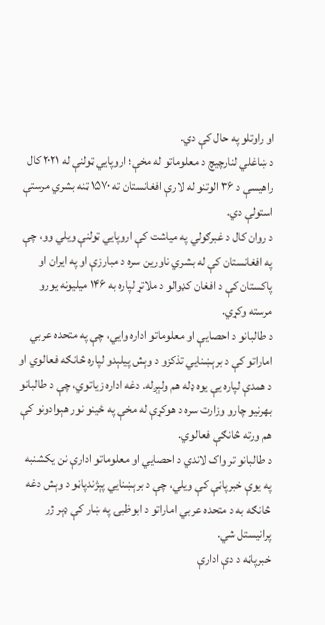او راوتلو په حال کې دي.
د ښاغلي لنارچیچ د معلوماتو له مخې؛ اروپايي ټولنې له ۲۰۲۱ کال راهیسې د ۳۶ الوتنو له لارې افغانستان ته ۱۵۷۰ ټنه بشري مرستې استولې دي.
د روان کال د غبرګولي په میاشت کې اروپايي ټولنې ویلي وو، چې په افغانستان کې له بشري ناورین سره د مبارزې او په ایران او پاکستان کې د افغان کډوالو د ملاتړ لپاره به ۱۴۶ میلیونه یورو مرسته وکړي.
د طالبانو د احصایې او معلوماتو اداره وایي، چې په متحده عربي اماراتو کې د برېښنايي تذکزو د وېش پيلېدو لپاره څانګه فعالوي او د همدې لپاره یې یوه ډله هم ولېږله. دغه اداره زياتوي، چې د طالبانو بهرنیو چارو وزارت سره د هوکړې له مخې په ځينو نور هېوادونو کې هم ورته څانګې فعالوي.
د طالبانو تر واک لاندي د احصايي او معلوماتو ادارې نن یکشنبه په يوې خبرپاڼې کې ویلي، چې د برېښنايي پېژندپاڼو د وېش دغه څانګه به د متحده عربي اماراتو د ابوظبۍ په ښار کې ډېر ژر پرانيستل شي.
خبرپاڼه د دې ادارې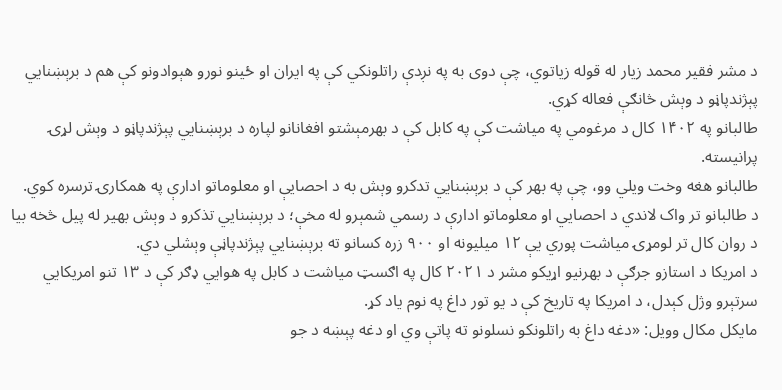د مشر فقير محمد زيار له قوله زياتوي، چې دوی به په نږدې راتلونکي کې په ایران او ځینو نورو هېوادونو کې هم د برېښنايي پېژندپاڼو د وېش څانګې فعاله کړي.
طالبانو په ۱۴۰۲ کال د مرغومي په مياشت کې په کابل کې د بهرمېشتو افغانانو لپاره د برېښنايي پېژندپاڼو د وېش لړۍ پرانيسته.
طالبانو هغه وخت ويلي وو، چې په بهر کې د برېښنايي تدکرو وېش به د احصایې او معلوماتو ادارې په همکارۍ ترسره کوي.
د طالبانو تر واک لاندي د احصايي او معلوماتو ادارې د رسمي شمېرو له مخې؛ د برېښنایي تذکرو د وېش بهیر له پيل څخه بیا د روان کال تر لومړۍ مياشت پوري يې ۱۲ ميليونه او ۹۰۰ زره کسانو ته برېښنايي پېژندپاڼې وېشلي دي.
د امریکا د استازو جرګې د بهرنیو اړیکو مشر د ۲۰۲۱ کال په اګسټ میاشت د کابل په هوایي ډګر کې د ۱۳ تنو امریکايي سرتېرو وژل کېدل، د امریکا په تاریخ کې د یو تور داغ په نوم یاد کړ.
مایکل مکال وویل: «دغه داغ به راتلونکو نسلونو ته پاتې وي او دغه پېښه د جو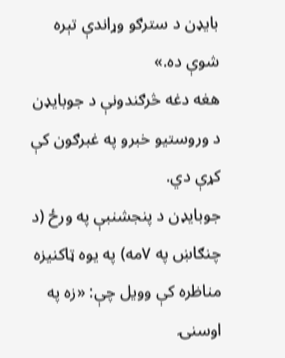بایډن د سترګو وړاندې تېره شوې ده.»
هغه دغه څرګندونې د جوبایډن د وروستیو خبرو په غبرګون کې کړې دي.
جوبایډن د پنجشنبې په ورځ (د چنګاښ په ۷مه) په یوه ټاکنیزه مناظره کې وویل چې: «زه په اوسنۍ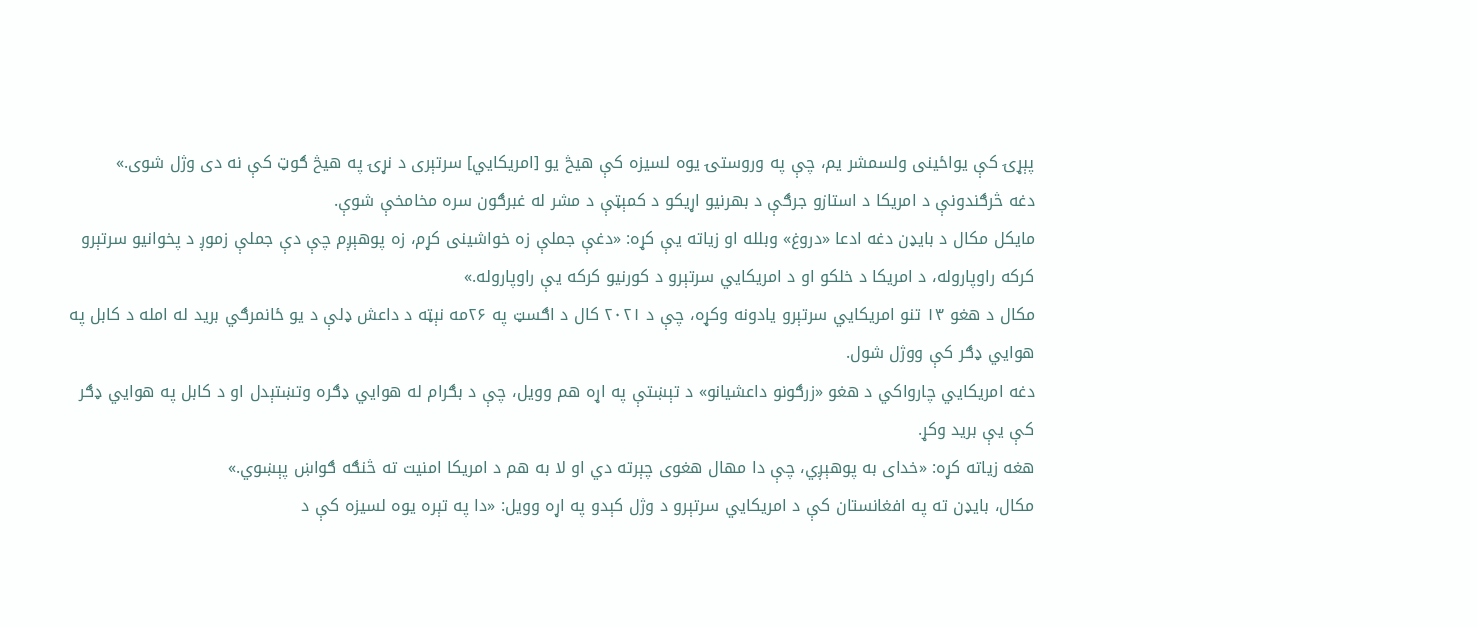پېړۍ کې یواځینی ولسمشر یم، چې په وروستۍ یوه لسیزه کې هیڅ یو [امریکایي] سرتېری د نړۍ په هیڅ ګوټ کې نه دی وژل شوی.»
دغه څرګندونې د امریکا د استازو جرګې د بهرنیو اړیکو د کمېټې د مشر له غبرګون سره مخامخې شوې.
مایکل مکال د بایډن دغه ادعا «دروغ» وبلله او زیاته یې کړه: «دغې جملې زه خواشینی کړم، زه پوهېږم چې دې جملې زموږ د پخوانیو سرتېرو کرکه راوپاروله، د امریکا د خلکو او د امریکايي سرتېرو د کورنیو کرکه یې راوپاروله.»
مکال د هغو ۱۳ تنو امریکایي سرتېرو یادونه وکړه، چې د ۲۰۲۱ کال د اګسټ په ۲۶مه نېټه د داعش ډلې د یو ځانمرګي برید له امله د کابل په هوايي ډګر کې ووژل شول.
دغه امریکايي چارواکي د هغو «زرګونو داعشیانو» د تېښتې په اړه هم وویل، چې د بګرام له هوايي ډګره وتښتېدل او د کابل په هوايي ډګر کې یې برید وکړ.
هغه زیاته کړه: «خدای به پوهېږي، چې دا مهال هغوی چېرته دي او لا به هم د امریکا امنیت ته څنګه ګواښ پېښوي.»
مکال، بایډن ته په افغانستان کې د امریکايي سرتېرو د وژل کېدو په اړه وویل: «دا په تېره یوه لسیزه کې د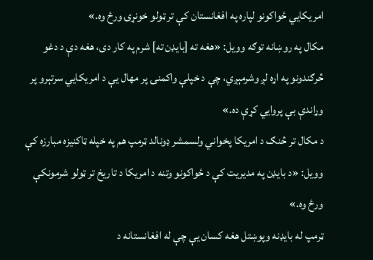امریکايي ځواکونو لپاره په افغانستان کې تر ټولو خونړۍ ورځ وه.»
مکال په روښانه توګه وویل: «هغه ته [بایډن ته] شرم په کار دی، هغه دې د دغو څرګندونو په اړه لږ وشرمېږي، چې د خپلې واکمنۍ پر مهال یې د امریکايي سرتېرو پر وړاندې بې پروايي کړې ده.»
د مکال تر څنګ د امریکا پخواني ولسمشر ډونالد ټرمپ هم په خپله ټاکنیزه مبارزه کې وویل: «د بایډن په مدیریت کې د ځواکونو وتنه د امریکا د تاریخ تر ټولو شرمونکې ورځ وه.»
ټرمپ له بایډنه وپوښتل هغه کسان یې چې له افغانستانه د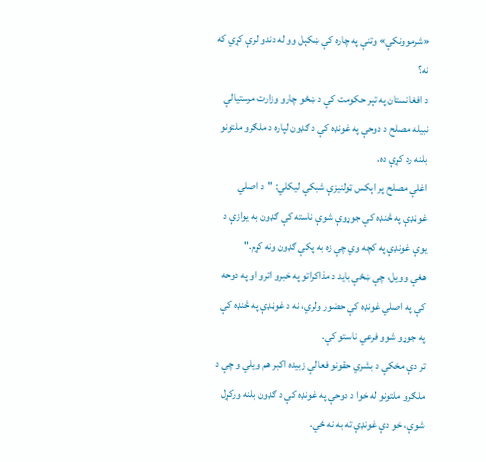«شرموونکې» وتنې په چاره کې ښکېل وو له دندو لرې کړي که نه؟
د افغانستان په تېر حکومت کې د ښځو چارو وزارت مرستیالې نبیله مصلح د دوحې په غونډه کې د ګډون لپاره د ملګرو ملتونو بلنه رد کړې ده.
اغلې مصلح پر اېکس ټولنیزې شبکې لیکلي: "د اصلي غوڼډې په څنډه کې جوړوې شوې ناسته کې ګډون به یوازې د یوې غونډې په کچه وي چې زه به پکې ګډون ونه کړم."
هغې وویل، چې ښځې باید د مذاکراتو په خبرو اترو او په دوحه کې په اصلي غونډه کې حضور ولري، نه د غوڼډې په څنډه کې په جوړو شوو فرعي ناستو کې.
تر دې مخکې د بشري حقونو فعالې زبیده اکبر هم ویلي و چې د ملګرو ملتونو له خوا د دوحې په غونډه کې د ګډون بلنه ورکړل شوې، خو دې غونډې ته به نه ځي.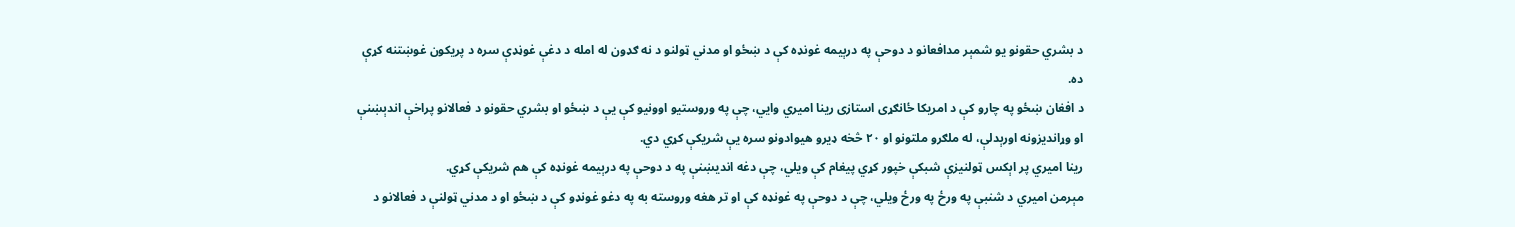د بشري حقونو يو شمېر مدافعانو د دوحې په درېيمه غونډه کې د ښځو او مدني ټولنو د نه ګډون له امله د دغې غوڼډې سره د پریکون غوښتنه کړې ده.
د افغان ښځو په چارو کې د امریکا ځانګړی استازی رینا امیري وايي، چې په وروستیو اوونیو کې یې د ښځو او بشري حقونو د فعالانو پراخې اندېښنې او وړاندیزونه اورېدلې، له ملګرو ملتونو او ۲۰ څخه ډیرو هیوادونو سره یې شریکې کړي دي.
رینا امیري پر اېکس ټولنیزې شبکې خپور کړي پیغام کې ویلي، چې دغه اندیښنې په د دوحې په درېیمه غونډه کې هم شریکې کړي.
مېرمن امیري د شنبې په ورځ په ورځ ویلي، چې د دوحې په غونډه کې او تر هغه وروسته به په دغو غونډو کې د ښځو او د مدني ټولنې د فعالانو د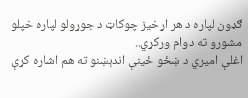ګډون لپاره د هر اړخیز چوکاټ د جوړولو لپاره خپلو مشورو ته دوام ورکړي..
اغلې امیري د ښځو ځينې اندېښنو ته هم اشاره کړې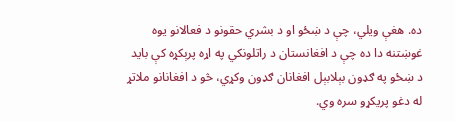ده. هغې ويلي، چې د ښځو او د بشري حقونو د فعالانو يوه غوښتنه دا ده چې د افغانستان د راتلونکي په اړه پرېکړه کې بايد د ښځو په ګډون بېلابېل افغانان ګډون وکړي، څو د افغانانو ملاتړ له دغو پریکړو سره وي.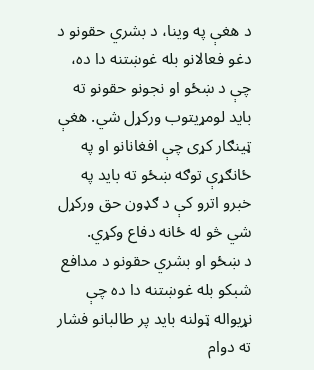د هغې په وينا، د بشري حقونو د دغو فعالانو بله غوښتنه دا ده، چې د ښځو او نجونو حقونو ته بايد لومړيتوب ورکړل شي. هغې ټینګار کړی چې افغانانو او په ځانګړې توګه ښځو ته باید په خبرو اترو کې د ګډون حق ورکړل شي څو له ځانه دفاع وکړي.
د ښځو او بشري حقونو د مدافع شبکو بله غوښتنه دا ده چې نړیواله ټولنه باید پر طالبانو فشار ته دوام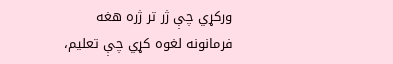ورکړي چې ژر تر ژره هغه فرمانونه لغوه کړي چې تعلیم،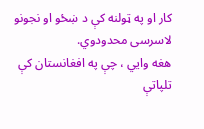کار او په ټولنه کې د ښځو او نجونو لاسرسی محدودوي.
هغه وايي ، چې په افغانستان کې تلپاتې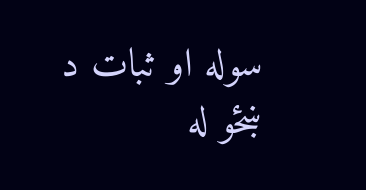سوله او ثبات د ښځو له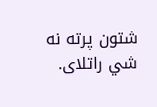شتون پرته نه شي راتلای.